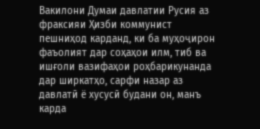Вакилони Думаи давлатии Русия аз фраксияи Ҳизби коммунист пешниҳод карданд, ки ба муҳоҷирон фаъолият дар соҳаҳои илм, тиб ва ишғоли вазифаҳои роҳбарикунанда дар ширкатҳо, сарфи назар аз давлатӣ ё хусусӣ будани он, манъ карда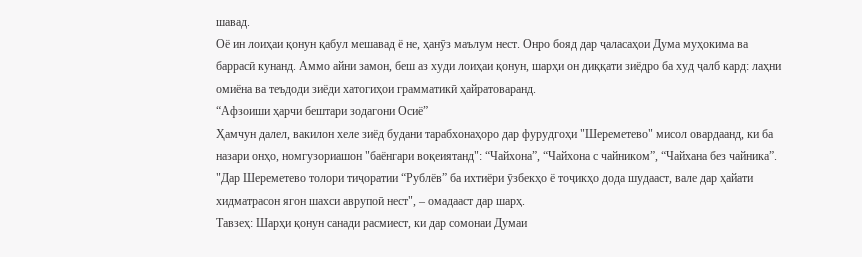шавад.
Оё ин лоиҳаи қонун қабул мешавад ё не, ҳанӯз маълум нест. Онро бояд дар ҷаласаҳои Дума муҳокима ва баррасӣ кунанд. Аммо айни замон, беш аз худи лоиҳаи қонун, шарҳи он диққати зиёдро ба худ ҷалб кард: лаҳни омиёна ва теъдоди зиёди хатогиҳои грамматикӣ ҳайратоваранд.
“Афзоиши ҳарчи бештари зодагони Осиё”
Ҳамчун далел, вакилон хеле зиёд будани тарабхонаҳоро дар фурудгоҳи "Шереметево" мисол овардаанд, ки ба назари онҳо, номгузориашон "баёнгари воқеиятанд": “Чайхона”, “Чайхона с чайником”, “Чайхана без чайника”.
"Дар Шереметево толори тиҷоратии “Рублёв” ба ихтиёри ӯзбекҳо ё тоҷикҳо дода шудааст, вале дар ҳайати хидматрасон ягон шахси аврупоӣ нест", – омадааст дар шарҳ.
Тавзеҳ: Шарҳи қонун санади расмиест, ки дар сомонаи Думаи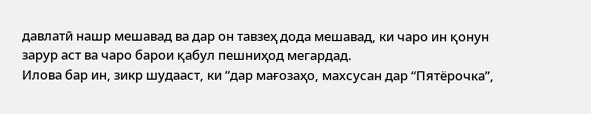давлатӣ нашр мешавад ва дар он тавзеҳ дода мешавад, ки чаро ин қонун зарур аст ва чаро барои қабул пешниҳод мегардад.
Илова бар ин, зикр шудааст, ки “дар мағозаҳо, махсусан дар “Пятёрочка”,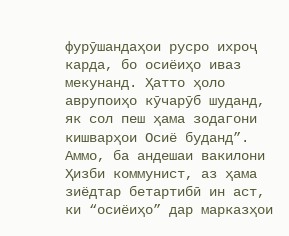фурӯшандаҳои русро ихроҷ карда, бо осиёиҳо иваз мекунанд. Ҳатто ҳоло аврупоиҳо кӯчарӯб шуданд, як сол пеш ҳама зодагони кишварҳои Осиё буданд”.
Аммо, ба андешаи вакилони Ҳизби коммунист, аз ҳама зиёдтар бетартибӣ ин аст, ки “осиёиҳо” дар марказҳои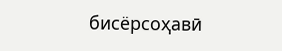бисёрсоҳавӣ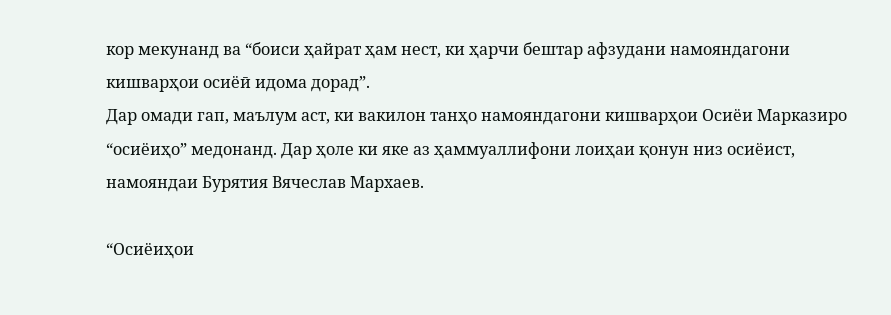кор мекунанд ва “боиси ҳайрат ҳам нест, ки ҳарчи бештар афзудани намояндагони кишварҳои осиёӣ идома дорад”.
Дар омади гап, маълум аст, ки вакилон танҳо намояндагони кишварҳои Осиёи Марказиро “осиёиҳо” медонанд. Дар ҳоле ки яке аз ҳаммуаллифони лоиҳаи қонун низ осиёист, намояндаи Бурятия Вячеслав Мархаев.

“Осиёиҳои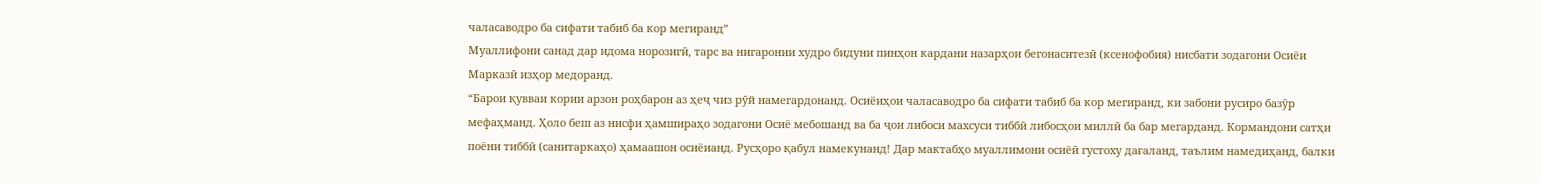чаласаводро ба сифати табиб ба кор мегиранд”
Муаллифони санад дар идома норозигӣ, тарс ва нигаронии худро бидуни пинҳон кардани назарҳои бегонаситезӣ (ксенофобия) нисбати зодагони Осиёи Марказӣ изҳор медоранд.
“Барои қувваи кории арзон роҳбарон аз ҳеҷ чиз рӯй намегардонанд. Осиёиҳои чаласаводро ба сифати табиб ба кор мегиранд, ки забони русиро базӯр мефаҳманд. Ҳоло беш аз нисфи ҳамшираҳо зодагони Осиё мебошанд ва ба ҷои либоси махсуси тиббӣ либосҳои миллӣ ба бар мегарданд. Кормандони сатҳи поёни тиббӣ (санитаркаҳо) ҳамаашон осиёианд. Русҳоро қабул намекунанд! Дар мактабҳо муаллимони осиёӣ густоху дағаланд, таълим намедиҳанд, балки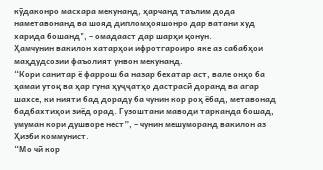кӯдаконро масхара мекунанд, ҳарчанд таълим дода наметавонанд ва шояд дипломҳояшонро дар ватани худ харида бошанд", – омадааст дар шарҳи қонун.
Ҳамчунин вакилон хатарҳои ифротгароиро яке аз сабабҳои маҳдудсозии фаъолият унвон мекунанд.
“Кори санитар ё фаррош ба назар бехатар аст, вале онҳо ба ҳамаи утоқ ва ҳар гуна ҳуҷҷатҳо дастрасӣ доранд ва агар шахсе, ки нияти бад дораду ба чунин кор роҳ ёбад, метавонад бадбахтиҳои зиёд орад. Гузоштани маводи тарканда бошад, умуман кори душворе нест”, – чунин мешуморанд вакилон аз Ҳизби коммунист.
“Мо чӣ кор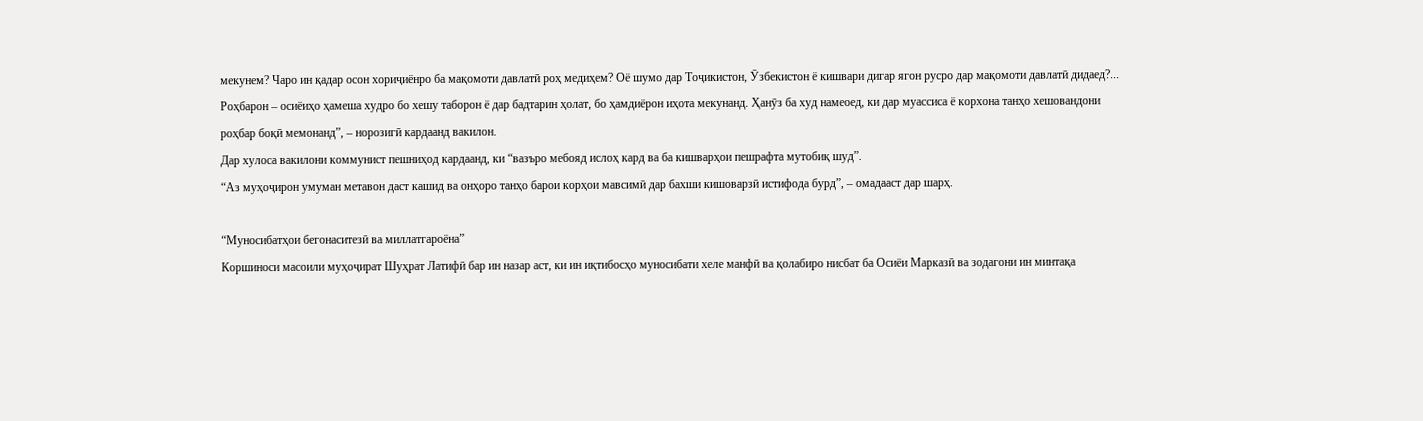мекунем? Чаро ин қадар осон хориҷиёнро ба мақомоти давлатӣ роҳ медиҳем? Оё шумо дар Тоҷикистон, Ӯзбекистон ё кишвари дигар ягон русро дар мақомоти давлатӣ дидаед?... Роҳбарон – осиёиҳо ҳамеша худро бо хешу таборон ё дар бадтарин ҳолат, бо ҳамдиёрон иҳота мекунанд. Ҳанӯз ба худ намеоед, ки дар муассиса ё корхона танҳо хешовандони роҳбар боқӣ мемонанд”, – норозигӣ кардаанд вакилон.
Дар хулоса вакилони коммунист пешниҳод кардаанд, ки “вазъро мебояд ислоҳ кард ва ба кишварҳои пешрафта мутобиқ шуд”.
“Аз муҳоҷирон умуман метавон даст кашид ва онҳоро танҳо барои корҳои мавсимӣ дар бахши кишоварзӣ истифода бурд”, – омадааст дар шарҳ.

“Муносибатҳои бегонаситезӣ ва миллатгароёна”
Коршиноси масоили муҳоҷират Шуҳрат Латифӣ бар ин назар аст, ки ин иқтибосҳо муносибати хеле манфӣ ва қолабиро нисбат ба Осиёи Марказӣ ва зодагони ин минтақа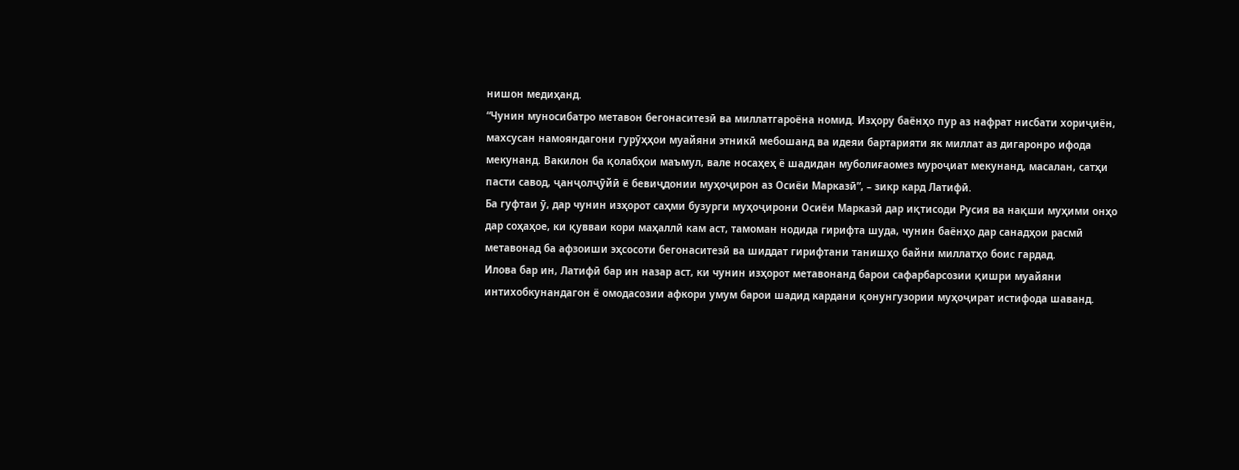нишон медиҳанд.
“Чунин муносибатро метавон бегонаситезӣ ва миллатгароёна номид. Изҳору баёнҳо пур аз нафрат нисбати хориҷиён, махсусан намояндагони гурӯҳҳои муайяни этникӣ мебошанд ва идеяи бартарияти як миллат аз дигаронро ифода мекунанд. Вакилон ба қолабҳои маъмул, вале носаҳеҳ ё шадидан муболиғаомез муроҷиат мекунанд, масалан, сатҳи пасти савод, ҷанҷолҷӯйӣ ё бевиҷдонии муҳоҷирон аз Осиёи Марказӣ”, – зикр кард Латифӣ.
Ба гуфтаи ӯ, дар чунин изҳорот саҳми бузурги муҳоҷирони Осиёи Марказӣ дар иқтисоди Русия ва нақши муҳими онҳо дар соҳаҳое, ки қувваи кори маҳаллӣ кам аст, тамоман нодида гирифта шуда, чунин баёнҳо дар санадҳои расмӣ метавонад ба афзоиши эҳсосоти бегонаситезӣ ва шиддат гирифтани танишҳо байни миллатҳо боис гардад.
Илова бар ин, Латифӣ бар ин назар аст, ки чунин изҳорот метавонанд барои сафарбарсозии қишри муайяни интихобкунандагон ё омодасозии афкори умум барои шадид кардани қонунгузории муҳоҷират истифода шаванд.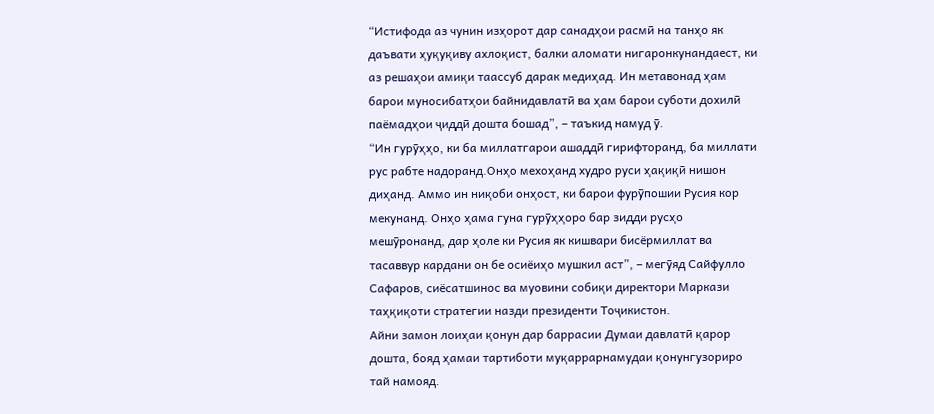“Истифода аз чунин изҳорот дар санадҳои расмӣ на танҳо як даъвати ҳуқуқиву ахлоқист, балки аломати нигаронкунандаест, ки аз решаҳои амиқи таассуб дарак медиҳад. Ин метавонад ҳам барои муносибатҳои байнидавлатӣ ва ҳам барои суботи дохилӣ паёмадҳои ҷиддӣ дошта бошад”, – таъкид намуд ӯ.
“Ин гурӯҳҳо, ки ба миллатгарои ашаддӣ гирифторанд, ба миллати рус рабте надоранд.Онҳо мехоҳанд худро руси ҳақиқӣ нишон диҳанд. Аммо ин ниқоби онҳост, ки барои фурӯпошии Русия кор мекунанд. Онҳо ҳама гуна гурӯҳҳоро бар зидди русҳо мешӯронанд, дар ҳоле ки Русия як кишвари бисёрмиллат ва тасаввур кардани он бе осиёиҳо мушкил аст”, – мегӯяд Сайфулло Сафаров, сиёсатшинос ва муовини собиқи директори Маркази таҳқиқоти стратегии назди президенти Тоҷикистон.
Айни замон лоиҳаи қонун дар баррасии Думаи давлатӣ қарор дошта, бояд ҳамаи тартиботи муқаррарнамудаи қонунгузориро тай намояд.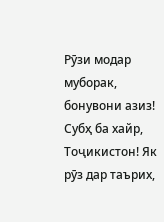Рӯзи модар муборак, бонувони азиз!
Субҳ ба хайр, Тоҷикистон! Як рӯз дар таърих,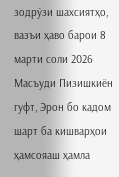зодрӯзи шахсиятҳо, вазъи ҳаво барои 8 марти соли 2026
Масъуди Пизишкиён гуфт, Эрон бо кадом шарт ба кишварҳои ҳамсояаш ҳамла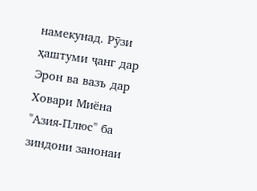намекунад. Рӯзи ҳаштуми ҷанг дар Эрон ва вазъ дар Ховари Миёна
"Азия-Плюс" ба зиндони занонаи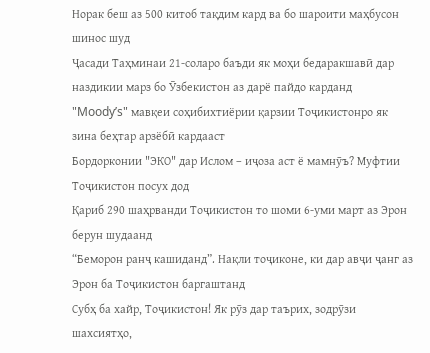Норак беш аз 500 китоб тақдим кард ва бо шароити маҳбусон шинос шуд
Ҷасади Таҳминаи 21-соларо баъди як моҳи бедаракшавӣ дар наздикии марз бо Ӯзбекистон аз дарё пайдо карданд
"Moody’s" мавқеи соҳибихтиёрии қарзии Тоҷикистонро як зина беҳтар арзёбӣ кардааст
Бордорконии "ЭКО" дар Ислом – иҷоза аст ё мамнӯъ? Муфтии Тоҷикистон посух дод
Қариб 290 шаҳрванди Тоҷикистон то шоми 6-уми март аз Эрон берун шудаанд
“Беморон ранҷ кашиданд”. Нақли тоҷиконе, ки дар авҷи ҷанг аз Эрон ба Тоҷикистон баргаштанд
Субҳ ба хайр, Тоҷикистон! Як рӯз дар таърих, зодрӯзи шахсиятҳо,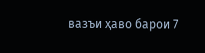вазъи ҳаво барои 7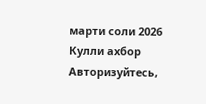марти соли 2026
Кулли ахбор
Авторизуйтесь,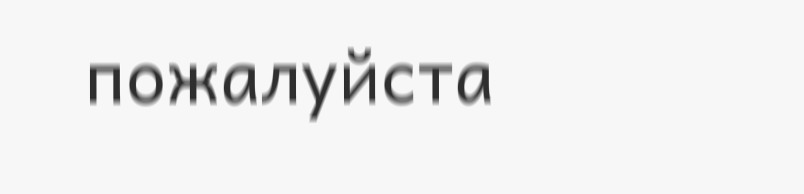пожалуйста